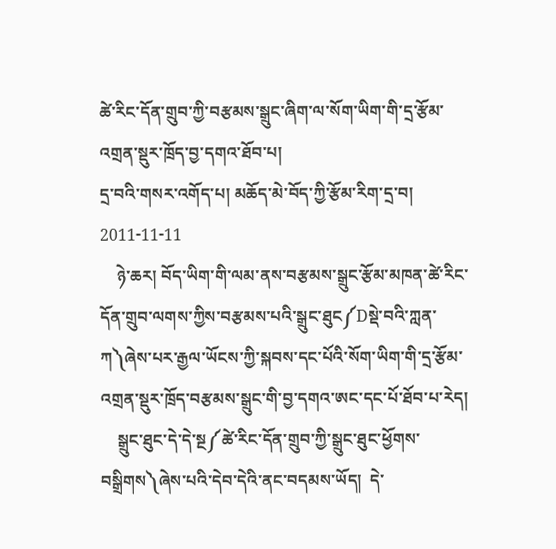ཚེ་རིང་དོན་གྲུབ་ཀྱི་བརྩམས་སྒྲུང་ཞིག་ལ་སོག་ཡིག་གི་དྲ་རྩོམ་འགྲན་སྡུར་ཁྲོད་བྱ་དགའ་ཐོབ་པ།
དྲ་བའི་གསར་འགོད་པ། མཆོད་མེ་བོད་ཀྱི་རྩོམ་རིག་དྲ་བ། 2011-11-11
    ཉེ་ཆར། བོད་ཡིག་གི་ལམ་ནས་བརྩམས་སྒྲུང་རྩོམ་མཁན་ཚེ་རིང་དོན་གྲུབ་ལགས་ཀྱིས་བརྩམས་པའི་སྒྲུང་ཐུང༼Dསྡེ་བའི་ཀླན་ཀ༽ཞེས་པར་རྒྱལ་ཡོངས་ཀྱི་སྐབས་དང་པོའི་སོག་ཡིག་གི་དྲ་རྩོམ་འགྲན་སྡུར་ཁྲོད་བརྩམས་སྒྲུང་གི་བྱ་དགའ་ཨང་དང་པོ་ཐོབ་པ་རེད།
    སྒྲུང་ཐུང་དེ་དེ་སྔ༼ཚེ་རིང་དོན་གྲུབ་ཀྱི་སྒྲུང་ཐུང་ཕྱོགས་བསྒྲིགས༽ཞེས་པའི་དེབ་དེའི་ནང་བདམས་ཡོད།  དེ་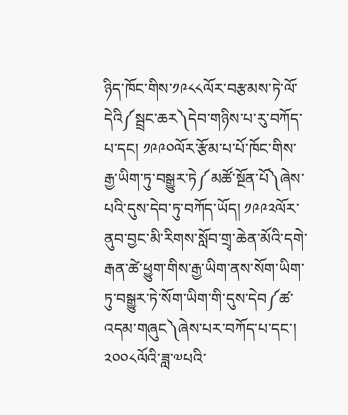ཉིད་ཁོང་གིས་༡༩༨༨ལོར་བརྩམས་ཏེ་ལོ་དེའི༼སྦྲང་ཆར༽དེབ་གཉིས་པ་རུ་བཀོད་པ་དང། ༡༩༩༠ལོར་རྩོམ་པ་པོ་ཁོང་གིས་རྒྱ་ཡིག་ཏུ་བསྒྱུར་ཏེ༼མཚོ་སྔོན་པོ༽ཞེས་པའི་དུས་དེབ་ཏུ་བཀོད་ཡོད། ༡༩༩༢ལོར་ནུབ་བྱང་མི་རིགས་སློབ་གྲྭ་ཆེན་མོའི་དགེ་རྒན་ཚེ་ཕྱུག་གིས་རྒྱ་ཡིག་ནས་སོག་ཡིག་ཏུ་བསྒྱུར་ཏེ་སོག་ཡིག་གི་དུས་དེབ༼ཚ་འདམ་གཞུང༽ཞེས་པར་བཀོད་པ་དང་། ༢༠༠༨ལོའི་ཟླ་༧པའི་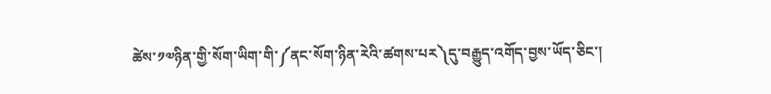ཚེས་༡༧ཉིན་གྱི་སོག་ཡིག་གི་༼ནང་སོག་ཉིན་རེའི་ཚགས་པར༽དུ་བརྒྱུད་འགོད་བྱས་ཡོད་ཅིང་།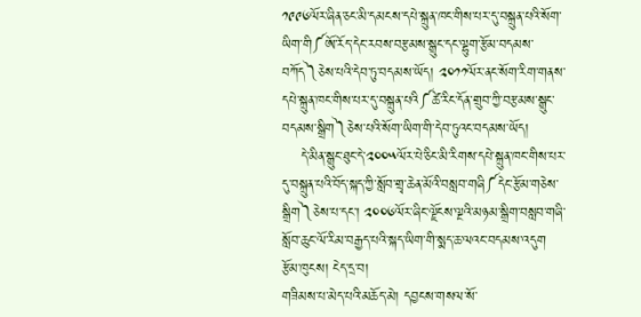༡༩༩༦ལོར་ཞིན་ཅང་མི་དམངས་དཔེ་སྐྲུན་ཁང་གིས་པར་དུ་བསྐྲུན་པའི་སོག་ཡིག་གི༼ཨོ་རོད་དེང་རབས་བརྩམས་སྒྲུང་དང་ལྷུག་རྩོམ་བདམས་བཀོད༽ཅེས་པའི་དེབ་ཏུ་བདམས་ཡོད། ༢༠༡༡ལོར་ནང་སོག་རིག་གནས་དཔེ་སྐྲུན་ཁང་གིས་པར་དུ་བསྐྲུན་པའི༼ཚེ་རིང་དོན་གྲུབ་ཀྱི་བརྩམས་སྒྲུང་བདམས་སྒྲིག༽ཅེས་པའི་སོག་ཡིག་གི་དེབ་ཏུའང་བདམས་ཡོད།
    དེ་མིན་སྒྲུང་ཐུང་དེ་༢༠༠༥ལོར་པེ་ཅིང་མི་རིགས་དཔེ་སྐྲུན་ཁང་གིས་པར་དུ་བསྐྲུན་པའི་བོད་སྐད་ཀྱི་སློབ་གྲྭ་ཆེན་མོའི་བསླབ་གཞི༼དེང་རྩོམ་གཅེས་སྒྲིག༽ཅེས་པ་དང་། ༢༠༠༦ལོར་ཞིང་ལྗོངས་ལྔའི་མཉམ་སྒྲིག་བསླབ་གཞི་སློབ་ཆུང་ལོ་རིམ་བརྒྱད་པའི་སྐད་ཡིག་གི་སྨད་ཆ་ལའང་བདམས་འདུག
རྩོམ་ཁུངས། ངེད་དྲ་བ།
གཟིམས་པ་མེད་པའི་མཆོད་མེ། དབྱངས་གསལ་སོ་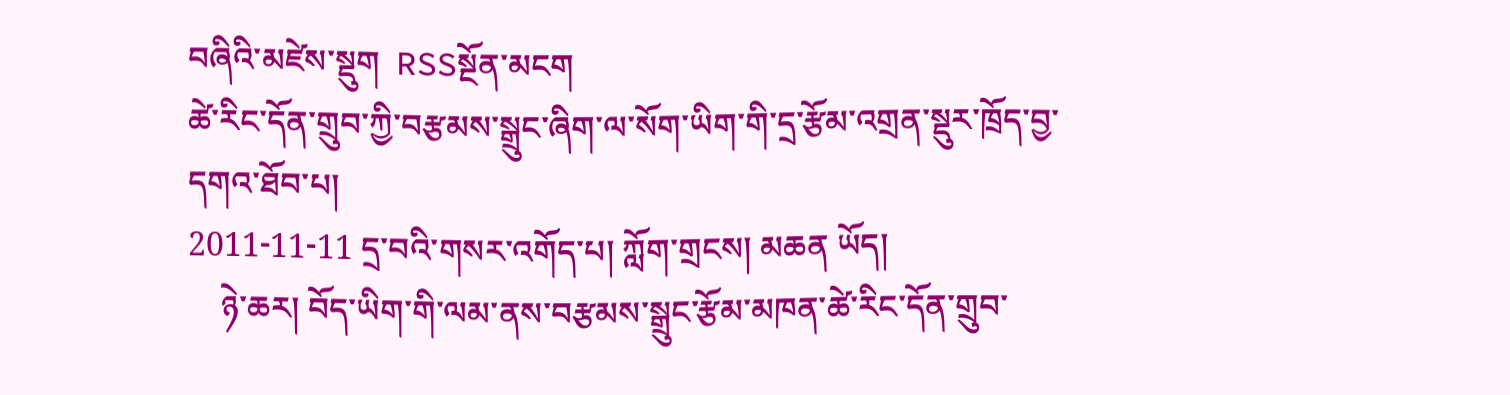བཞིའི་མཛེས་སྡུག  RSSསྔོན་མངག
ཚེ་རིང་དོན་གྲུབ་ཀྱི་བརྩམས་སྒྲུང་ཞིག་ལ་སོག་ཡིག་གི་དྲ་རྩོམ་འགྲན་སྡུར་ཁྲོད་བྱ་དགའ་ཐོབ་པ།
2011-11-11 དྲ་བའི་གསར་འགོད་པ། ཀློག་གྲངས། མཆན ཡོད།
    ཉེ་ཆར། བོད་ཡིག་གི་ལམ་ནས་བརྩམས་སྒྲུང་རྩོམ་མཁན་ཚེ་རིང་དོན་གྲུབ་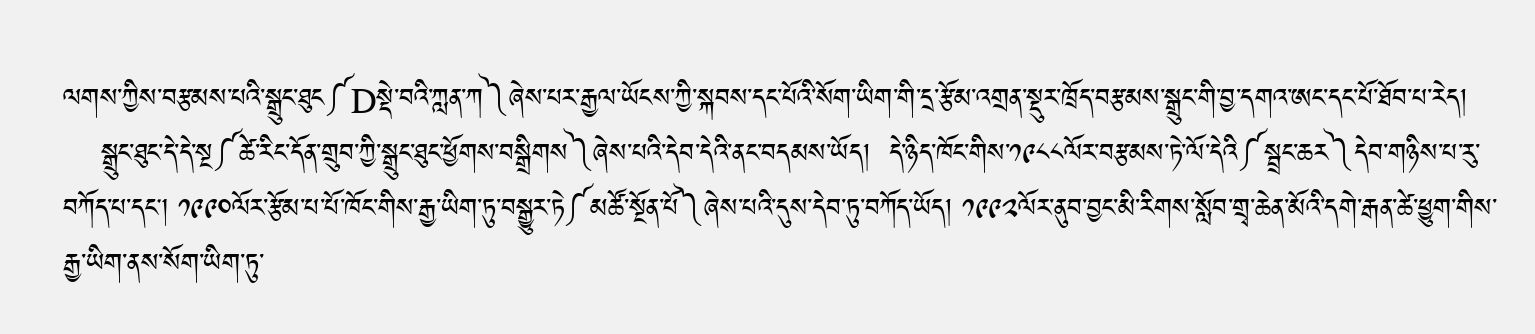ལགས་ཀྱིས་བརྩམས་པའི་སྒྲུང་ཐུང༼Dསྡེ་བའི་ཀླན་ཀ༽ཞེས་པར་རྒྱལ་ཡོངས་ཀྱི་སྐབས་དང་པོའི་སོག་ཡིག་གི་དྲ་རྩོམ་འགྲན་སྡུར་ཁྲོད་བརྩམས་སྒྲུང་གི་བྱ་དགའ་ཨང་དང་པོ་ཐོབ་པ་རེད།
    སྒྲུང་ཐུང་དེ་དེ་སྔ༼ཚེ་རིང་དོན་གྲུབ་ཀྱི་སྒྲུང་ཐུང་ཕྱོགས་བསྒྲིགས༽ཞེས་པའི་དེབ་དེའི་ནང་བདམས་ཡོད།  དེ་ཉིད་ཁོང་གིས་༡༩༨༨ལོར་བརྩམས་ཏེ་ལོ་དེའི༼སྦྲང་ཆར༽དེབ་གཉིས་པ་རུ་བཀོད་པ་དང། ༡༩༩༠ལོར་རྩོམ་པ་པོ་ཁོང་གིས་རྒྱ་ཡིག་ཏུ་བསྒྱུར་ཏེ༼མཚོ་སྔོན་པོ༽ཞེས་པའི་དུས་དེབ་ཏུ་བཀོད་ཡོད། ༡༩༩༢ལོར་ནུབ་བྱང་མི་རིགས་སློབ་གྲྭ་ཆེན་མོའི་དགེ་རྒན་ཚེ་ཕྱུག་གིས་རྒྱ་ཡིག་ནས་སོག་ཡིག་ཏུ་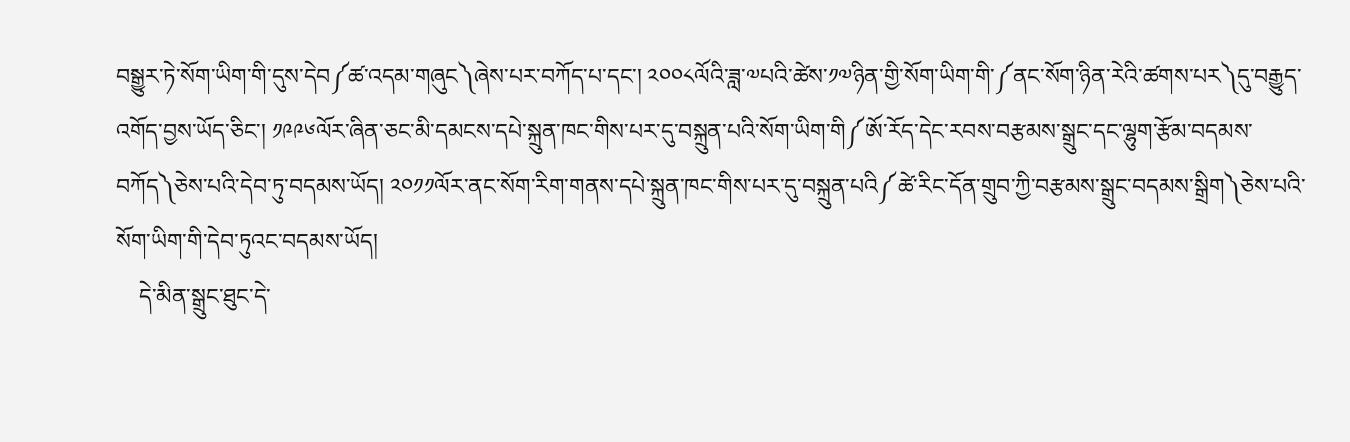བསྒྱུར་ཏེ་སོག་ཡིག་གི་དུས་དེབ༼ཚ་འདམ་གཞུང༽ཞེས་པར་བཀོད་པ་དང་། ༢༠༠༨ལོའི་ཟླ་༧པའི་ཚེས་༡༧ཉིན་གྱི་སོག་ཡིག་གི་༼ནང་སོག་ཉིན་རེའི་ཚགས་པར༽དུ་བརྒྱུད་འགོད་བྱས་ཡོད་ཅིང་། ༡༩༩༦ལོར་ཞིན་ཅང་མི་དམངས་དཔེ་སྐྲུན་ཁང་གིས་པར་དུ་བསྐྲུན་པའི་སོག་ཡིག་གི༼ཨོ་རོད་དེང་རབས་བརྩམས་སྒྲུང་དང་ལྷུག་རྩོམ་བདམས་བཀོད༽ཅེས་པའི་དེབ་ཏུ་བདམས་ཡོད། ༢༠༡༡ལོར་ནང་སོག་རིག་གནས་དཔེ་སྐྲུན་ཁང་གིས་པར་དུ་བསྐྲུན་པའི༼ཚེ་རིང་དོན་གྲུབ་ཀྱི་བརྩམས་སྒྲུང་བདམས་སྒྲིག༽ཅེས་པའི་སོག་ཡིག་གི་དེབ་ཏུའང་བདམས་ཡོད།
    དེ་མིན་སྒྲུང་ཐུང་དེ་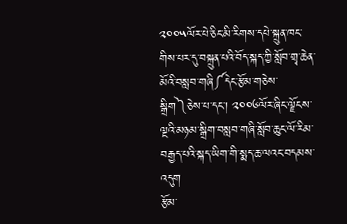༢༠༠༥ལོར་པེ་ཅིང་མི་རིགས་དཔེ་སྐྲུན་ཁང་གིས་པར་དུ་བསྐྲུན་པའི་བོད་སྐད་ཀྱི་སློབ་གྲྭ་ཆེན་མོའི་བསླབ་གཞི༼དེང་རྩོམ་གཅེས་སྒྲིག༽ཅེས་པ་དང་། ༢༠༠༦ལོར་ཞིང་ལྗོངས་ལྔའི་མཉམ་སྒྲིག་བསླབ་གཞི་སློབ་ཆུང་ལོ་རིམ་བརྒྱད་པའི་སྐད་ཡིག་གི་སྨད་ཆ་ལའང་བདམས་འདུག
རྩོམ་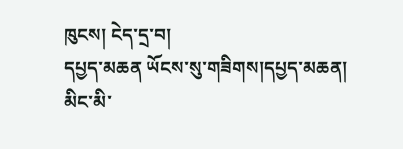ཁུངས། ངེད་དྲ་བ།
དཔྱད་མཆན ཡོངས་སུ་གཟིགས།དཔྱད་མཆན།
མིང་མི་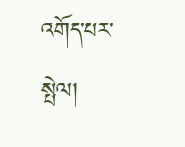འགོད་པར་སྤེལ།